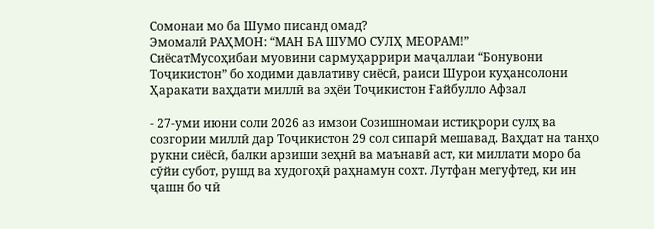Сомонаи мо ба Шумо писанд омад?
Эмомалӣ РАҲМОН: “МАН БА ШУМО СУЛҲ МЕОРАМ!”
СиёсатМусоҳибаи муовини сармуҳаррири маҷаллаи “Бонувони Тоҷикистон” бо ходими давлативу сиёсӣ, раиси Шурои куҳансолони Ҳаракати ваҳдати миллӣ ва эҳёи Тоҷикистон Ғайбулло Афзал

- 27-уми июни соли 2026 аз имзои Созишномаи истиқрори сулҳ ва созгории миллӣ дар Тоҷикистон 29 сол сипарӣ мешавад. Ваҳдат на танҳо рукни сиёсӣ, балки арзиши зеҳнӣ ва маънавӣ аст, ки миллати моро ба сӯйи субот, рушд ва худогоҳӣ раҳнамун сохт. Лутфан мегуфтед, ки ин ҷашн бо чӣ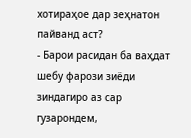хотираҳое дар зеҳнатон пайванд аст?
- Барои расидан ба ваҳдат шебу фарози зиёди зиндагиро аз сар гузарондем,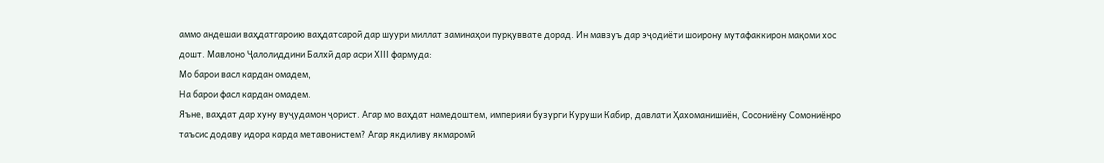аммо андешаи ваҳдатгароию ваҳдатсароӣ дар шуури миллат заминаҳои пурқуввате дорад. Ин мавзуъ дар эҷодиёти шоирону мутафаккирон мақоми хос дошт. Мавлоно Ҷалолиддини Балхӣ дар асри ХIII фармуда:
Мо барои васл кардан омадем,
На барои фасл кардан омадем.
Яъне, ваҳдат дар хуну вуҷудамон ҷорист. Агар мо ваҳдат намедоштем, империяи бузурги Куруши Кабир, давлати Ҳахоманишиён, Сосониёну Сомониёнро таъсис додаву идора карда метавонистем? Агар якдиливу якмаромӣ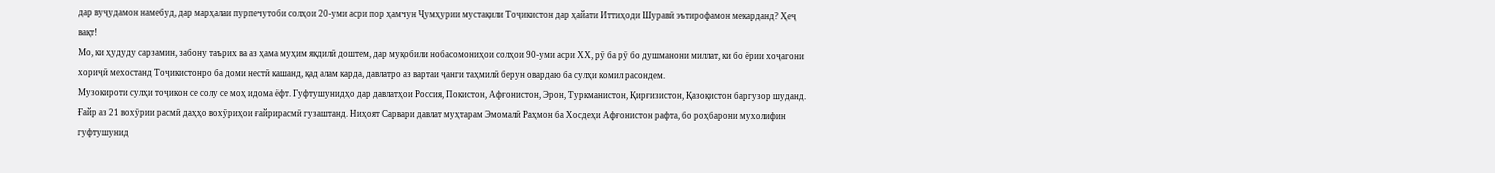дар вуҷудамон намебуд, дар марҳалаи пурпечутоби солҳои 20-уми асри пор ҳамчун Ҷумҳурии мустақили Тоҷикистон дар ҳайати Иттиҳоди Шуравӣ эътирофамон мекарданд? Ҳеҷ вақт!
Мо, ки ҳудуду сарзамин, забону таърих ва аз ҳама муҳим якдилӣ доштем, дар муқобили нобасомониҳои солҳои 90-уми асри ХХ, рӯ ба рӯ бо душманони миллат, ки бо ёрии хоҷагони хориҷӣ мехостанд Тоҷикистонро ба доми нестӣ кашанд, қад алам карда, давлатро аз вартаи ҷанги таҳмилӣ берун овардаю ба сулҳи комил расондем.
Музокироти сулҳи тоҷикон се солу се моҳ идома ёфт. Гуфтушунидҳо дар давлатҳои Россия, Покистон, Афғонистон, Эрон, Туркманистон, Қирғизистон, Қазоқистон баргузор шуданд. Ғайр аз 21 вохӯрии расмӣ даҳҳо вохӯриҳои ғайрирасмӣ гузаштанд. Ниҳоят Сарвари давлат муҳтарам Эмомалӣ Раҳмон ба Хосдеҳи Афғонистон рафта, бо роҳбарони мухолифин гуфтушунид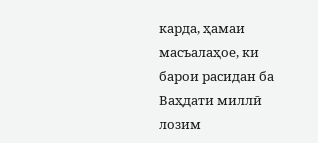карда, ҳамаи масъалаҳое, ки барои расидан ба Ваҳдати миллӣ лозим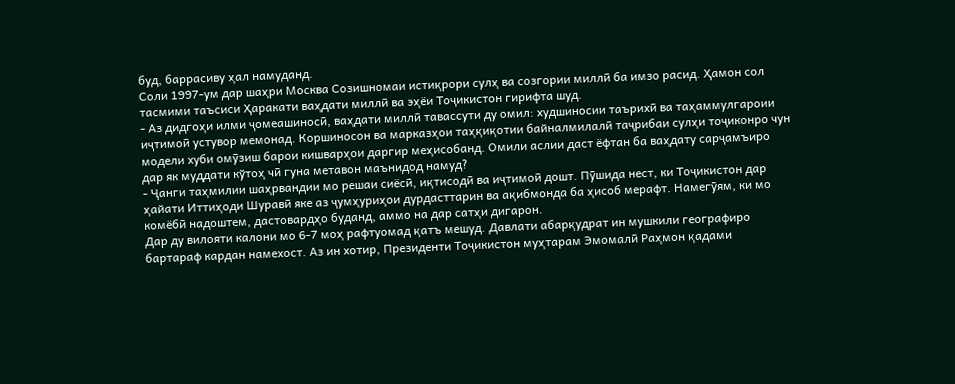буд, баррасиву ҳал намуданд.
Соли 1997-ум дар шаҳри Москва Созишномаи истиқрори сулҳ ва созгории миллӣ ба имзо расид. Ҳамон сол тасмими таъсиси Ҳаракати ваҳдати миллӣ ва эҳёи Тоҷикистон гирифта шуд.
- Аз дидгоҳи илми ҷомеашиносӣ, ваҳдати миллӣ тавассути ду омил: худшиносии таърихӣ ва таҳаммулгароии иҷтимоӣ устувор мемонад. Коршиносон ва марказҳои таҳқиқотии байналмилалӣ таҷрибаи сулҳи тоҷиконро чун модели хуби омӯзиш барои кишварҳои даргир меҳисобанд. Омили аслии даст ёфтан ба ваҳдату сарҷамъиро дар як муддати кўтоҳ чӣ гуна метавон маънидод намуд?
- Ҷанги таҳмилии шаҳрвандии мо решаи сиёсӣ, иқтисодӣ ва иҷтимоӣ дошт. Пӯшида нест, ки Тоҷикистон дар ҳайати Иттиҳоди Шуравӣ яке аз ҷумҳуриҳои дурдасттарин ва ақибмонда ба ҳисоб мерафт. Намегӯям, ки мо комёбӣ надоштем, дастовардҳо буданд, аммо на дар сатҳи дигарон.
Дар ду вилояти калони мо 6-7 моҳ рафтуомад қатъ мешуд. Давлати абарқудрат ин мушкили географиро бартараф кардан намехост. Аз ин хотир, Президенти Тоҷикистон муҳтарам Эмомалӣ Раҳмон қадами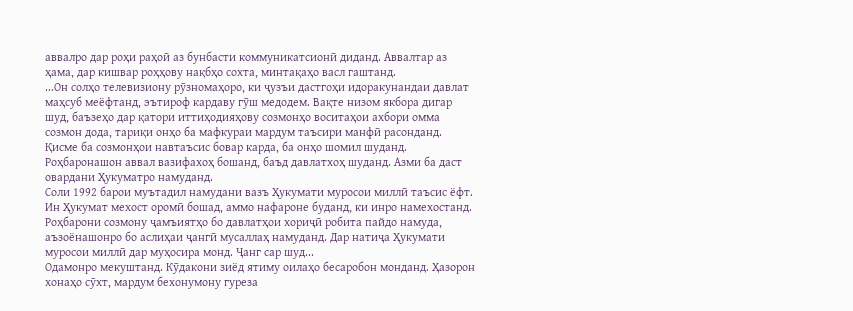аввалро дар роҳи раҳоӣ аз бунбасти коммуникатсионӣ диданд. Аввалтар аз ҳама, дар кишвар роҳҳову нақбҳо сохта, минтақаҳо васл гаштанд.
...Он солҳо телевизиону рӯзномаҳоро, ки ҷузъи дастгоҳи идоракунандаи давлат маҳсуб меёфтанд, эътироф кардаву гӯш медодем. Вақте низом якбора дигар шуд, баъзеҳо дар қатори иттиҳодияҳову созмонҳо воситаҳои ахбори омма созмон дода, тариқи онҳо ба мафкураи мардум таъсири манфӣ расонданд. Қисме ба созмонҳои навтаъсис бовар карда, ба онҳо шомил шуданд. Роҳбаронашон аввал вазифахоҳ бошанд, баъд давлатхоҳ шуданд. Азми ба даст овардани Ҳукуматро намуданд.
Соли 1992 барои муътадил намудани вазъ Ҳукумати муросои миллӣ таъсис ёфт. Ин Ҳукумат мехост оромӣ бошад, аммо нафароне буданд, ки инро намехостанд. Роҳбарони созмону ҷамъиятҳо бо давлатҳои хориҷӣ робита пайдо намуда, аъзоёнашонро бо аслиҳаи ҷангӣ мусаллаҳ намуданд. Дар натиҷа Ҳукумати муросои миллӣ дар муҳосира монд. Ҷанг сар шуд...
Одамонро мекуштанд. Кӯдакони зиёд ятиму оилаҳо бесаробон монданд. Ҳазорон хонаҳо сӯхт, мардум бехонумону гуреза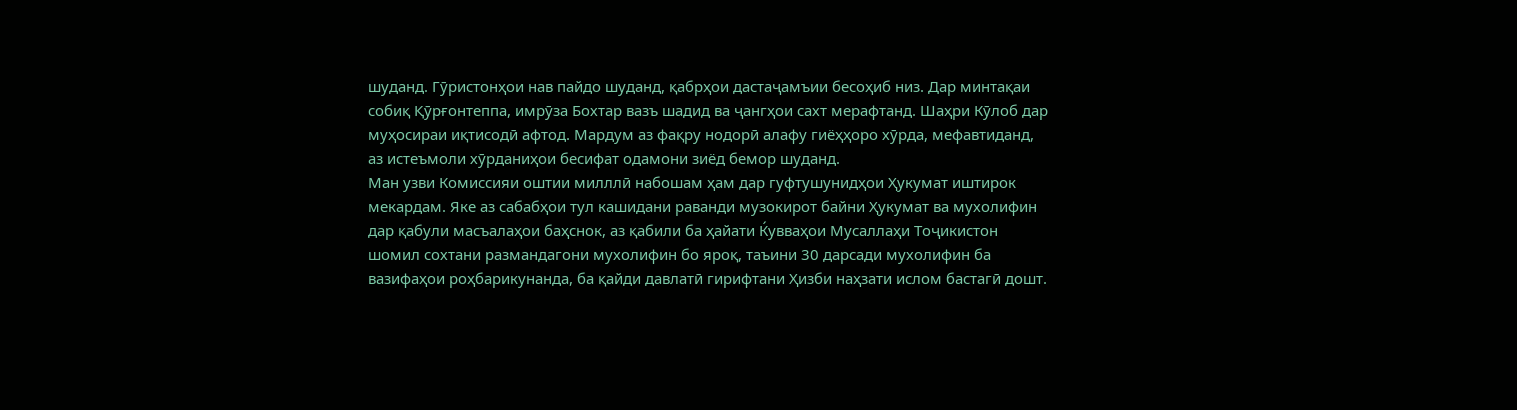шуданд. Гӯристонҳои нав пайдо шуданд, қабрҳои дастаҷамъии бесоҳиб низ. Дар минтақаи собиқ Қӯрғонтеппа, имрӯза Бохтар вазъ шадид ва ҷангҳои сахт мерафтанд. Шаҳри Кӯлоб дар муҳосираи иқтисодӣ афтод. Мардум аз фақру нодорӣ алафу гиёҳҳоро хӯрда, мефавтиданд, аз истеъмоли хӯрданиҳои бесифат одамони зиёд бемор шуданд.
Ман узви Комиссияи оштии милллӣ набошам ҳам дар гуфтушунидҳои Ҳукумат иштирок мекардам. Яке аз сабабҳои тул кашидани раванди музокирот байни Ҳукумат ва мухолифин дар қабули масъалаҳои баҳснок, аз қабили ба ҳайати Ќувваҳои Мусаллаҳи Тоҷикистон шомил сохтани размандагони мухолифин бо яроқ, таъини 30 дарсади мухолифин ба вазифаҳои роҳбарикунанда, ба қайди давлатӣ гирифтани Ҳизби наҳзати ислом бастагӣ дошт.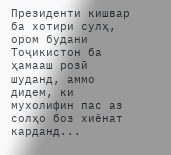Президенти кишвар ба хотири сулҳ, ором будани Тоҷикистон ба ҳамааш розӣ шуданд, аммо дидем, ки мухолифин пас аз солҳо боз хиёнат карданд...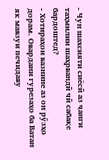- Чун шахсияти сиёсӣ аз ҷанги таҳмилии шаҳрвандӣ чӣ сабақе бардоштед?
- Хотираҳои вазнине аз он рӯзҳо дорам. Овардани гурезаҳо ба Ватан як мавзуи печидаву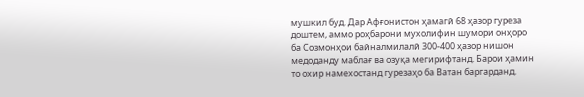мушкил буд. Дар Афғонистон ҳамагӣ 68 ҳазор гуреза доштем, аммо роҳбарони мухолифин шумори онҳоро ба Созмонҳои байналмилалӣ 300-400 ҳазор нишон медоданду маблағ ва озуқа мегирифтанд. Барои ҳамин то охир намехостанд гурезаҳо ба Ватан баргарданд.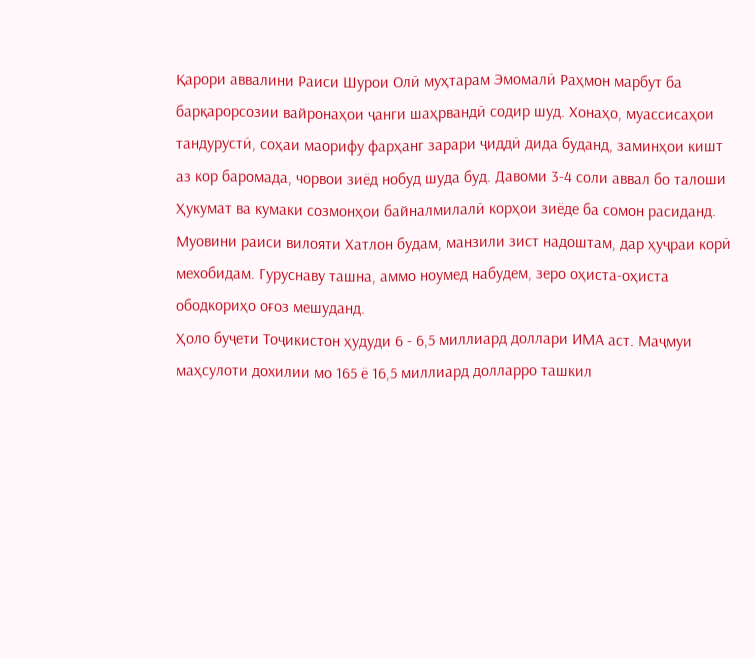Қарори аввалини Раиси Шурои Олӣ муҳтарам Эмомалӣ Раҳмон марбут ба барқарорсозии вайронаҳои ҷанги шаҳрвандӣ содир шуд. Хонаҳо, муассисаҳои тандурустӣ, соҳаи маорифу фарҳанг зарари ҷиддӣ дида буданд, заминҳои кишт аз кор баромада, чорвои зиёд нобуд шуда буд. Давоми 3-4 соли аввал бо талоши Ҳукумат ва кумаки созмонҳои байналмилалӣ корҳои зиёде ба сомон расиданд. Муовини раиси вилояти Хатлон будам, манзили зист надоштам, дар ҳуҷраи корӣ мехобидам. Гуруснаву ташна, аммо ноумед набудем, зеро оҳиста-оҳиста ободкориҳо оғоз мешуданд.
Ҳоло буҷети Тоҷикистон ҳудуди 6 - 6,5 миллиард доллари ИМА аст. Маҷмуи маҳсулоти дохилии мо 165 ё 16,5 миллиард долларро ташкил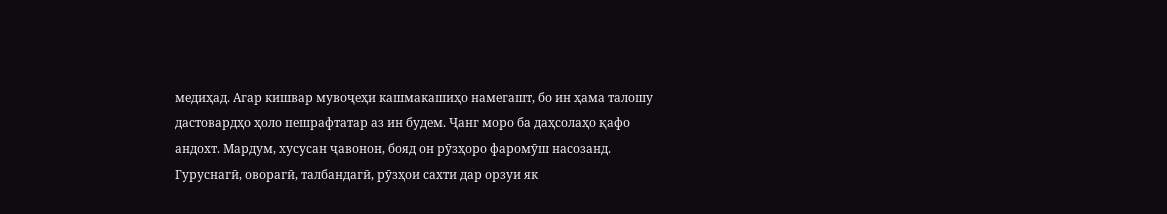медиҳад. Агар кишвар мувоҷеҳи кашмакашиҳо намегашт, бо ин ҳама талошу дастовардҳо ҳоло пешрафтатар аз ин будем. Ҷанг моро ба даҳсолаҳо қафо андохт. Мардум, хусусан ҷавонон, бояд он рӯзҳоро фаромӯш насозанд. Гуруснагӣ, оворагӣ, талбандагӣ, рӯзҳои сахти дар орзуи як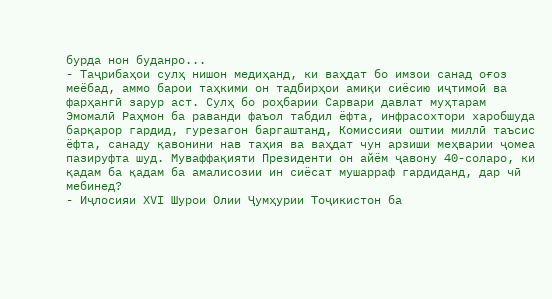бурда нон буданро...
- Таҷрибаҳои сулҳ нишон медиҳанд, ки ваҳдат бо имзои санад оғоз меёбад, аммо барои таҳкими он тадбирҳои амиқи сиёсию иҷтимоӣ ва фарҳангӣ зарур аст. Сулҳ бо роҳбарии Сарвари давлат муҳтарам Эмомалӣ Раҳмон ба раванди фаъол табдил ёфта, инфрасохтори харобшуда барқарор гардид, гурезагон баргаштанд, Комиссияи оштии миллӣ таъсис ёфта, санаду қавонини нав таҳия ва ваҳдат чун арзиши меҳварии ҷомеа пазируфта шуд. Муваффақияти Президенти он айём ҷавону 40-соларо, ки қадам ба қадам ба амалисозии ин сиёсат мушарраф гардиданд, дар чӣ мебинед?
- Иҷлосияи ХVI Шурои Олии Ҷумҳурии Тоҷикистон ба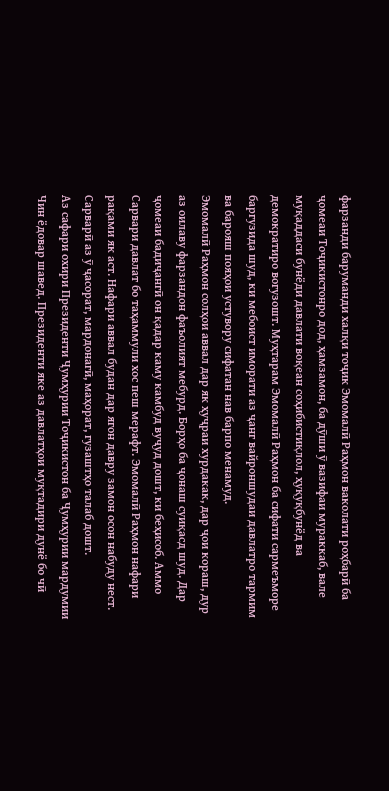фарзанди баруманди халқи тоҷик Эмомалӣ Раҳмон ваколати роҳбарӣ ба ҷомеаи Тоҷикистонро дод, ҳамзамон, ба дӯши ӯ вазифаи мураккаб, вале муқаддаси бунёди давлати воқеан соҳибистиқлол, ҳуқуқбунёд ва демократиро вогузошт. Муҳтарам Эмомалӣ Раҳмон ба сифати сармеъморе баргузида шуд, ки мебоист иморати аз ҷанг вайроншудаи давлатро тармим ва барояш пояҳои устувору сифатан нав барпо менамуд.
Эмомалӣ Раҳмон солҳои аввал дар як ҳуҷраи хурдакак, дар ҷои кораш, дур аз оилаву фарзандон фаъолият мебурд. Борҳо ба ҷонаш суиқасд шуд. Дар ҷомеаи бадиҷангӣ он қадар каму камбуд вуҷуд дошт, ки беҳисоб. Аммо Сарвари давлат бо таҳаммули хос пеш мерафт. Эмомалӣ Раҳмон нафари рақами як аст. Нафари аввал будан дар ягон давру замон осон набуду нест. Сарварӣ аз ӯ ҷасорат, мардонагӣ, маҳорат, гузаштҳо талаб дошт.
Аз сафари охири Президенти Ҷумҳурии Тоҷикистон ба Ҷумҳурии мардумии Чин ёдовар шавед. Президенти яке аз давлатҳои муқтадири дунё бо чӣ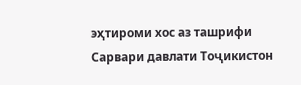эҳтироми хос аз ташрифи Сарвари давлати Тоҷикистон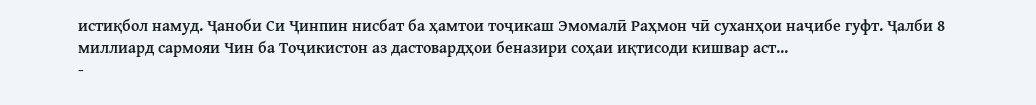истиқбол намуд. Ҷаноби Си Ҷинпин нисбат ба ҳамтои тоҷикаш Эмомалӣ Раҳмон чӣ суханҳои наҷибе гуфт. Ҷалби 8 миллиард сармояи Чин ба Тоҷикистон аз дастовардҳои беназири соҳаи иқтисоди кишвар аст...
-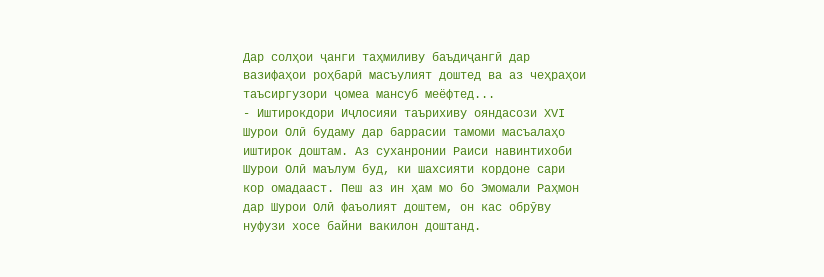Дар солҳои ҷанги таҳмиливу баъдиҷангӣ дар вазифаҳои роҳбарӣ масъулият доштед ва аз чеҳраҳои таъсиргузори ҷомеа мансуб меёфтед...
- Иштирокдори Иҷлосияи таърихиву ояндасози ХVI Шурои Олӣ будаму дар баррасии тамоми масъалаҳо иштирок доштам. Аз суханронии Раиси навинтихоби Шурои Олӣ маълум буд, ки шахсияти кордоне сари кор омадааст. Пеш аз ин ҳам мо бо Эмомали Раҳмон дар Шурои Олӣ фаъолият доштем, он кас обрӯву нуфузи хосе байни вакилон доштанд.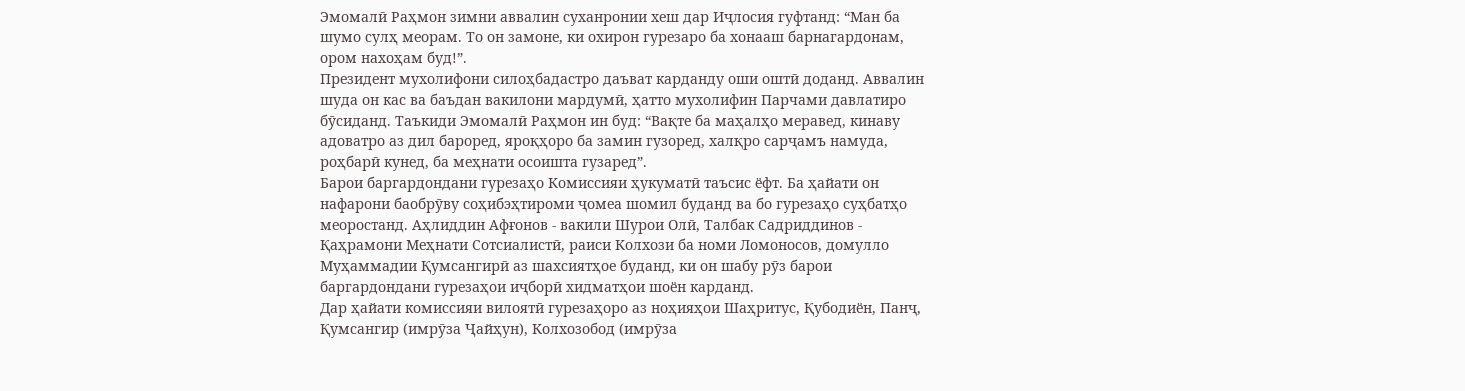Эмомалӣ Раҳмон зимни аввалин суханронии хеш дар Иҷлосия гуфтанд: “Ман ба шумо сулҳ меорам. То он замоне, ки охирон гурезаро ба хонааш барнагардонам, ором нахоҳам буд!”.
Президент мухолифони силоҳбадастро даъват карданду оши оштӣ доданд. Аввалин шуда он кас ва баъдан вакилони мардумӣ, ҳатто мухолифин Парчами давлатиро бӯсиданд. Таъкиди Эмомалӣ Раҳмон ин буд: “Вақте ба маҳалҳо меравед, кинаву адоватро аз дил бароред, яроқҳоро ба замин гузоред, халқро сарҷамъ намуда, роҳбарӣ кунед, ба меҳнати осоишта гузаред”.
Барои баргардондани гурезаҳо Комиссияи ҳукуматӣ таъсис ёфт. Ба ҳайати он нафарони баобрӯву соҳибэҳтироми ҷомеа шомил буданд ва бо гурезаҳо суҳбатҳо меоростанд. Аҳлиддин Афғонов - вакили Шурои Олӣ, Талбак Садриддинов - Қаҳрамони Меҳнати Сотсиалистӣ, раиси Колхози ба номи Ломоносов, домулло Муҳаммадии Қумсангирӣ аз шахсиятҳое буданд, ки он шабу рӯз барои баргардондани гурезаҳои иҷборӣ хидматҳои шоён карданд.
Дар ҳайати комиссияи вилоятӣ гурезаҳоро аз ноҳияҳои Шаҳритус, Қубодиён, Панҷ, Қумсангир (имрӯза Ҷайҳун), Колхозобод (имрӯза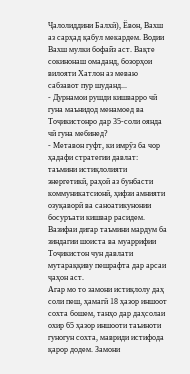Ҷалолиддини Балхӣ), Ёвон, Вахш аз сарҳад қабул мекардем. Водии Вахш мулки бофайз аст. Вақте сокинонаш омаданд, бозорҳои вилояти Хатлон аз меваю сабзавот пур шуданд...
- Дурнамои рушди кишварро чӣ гуна маънидод менамоед ва Тоҷикистонро дар 35-соли оянда чӣ гуна мебинед?
- Метавон гуфт, ки имрӯз ба чор ҳадафи стратегии давлат: таъмини истиқлолияти энергетикӣ, раҳоӣ аз бунбасти коммуникатсионӣ, ҳифзи амнияти озуқаворӣ ва саноатикунонии босуръати кишвар расидем. Вазифаи дигар таъмини мардум ба зиндагии шоиста ва муаррифии Тоҷикистон чун давлати мутараққиву пешрафта дар арсаи ҷаҳон аст.
Агар мо то замони истиқлолу даҳ соли пеш, ҳамагӣ 18 ҳазор иншоот сохта бошем, танҳо дар даҳсолаи охир 65 ҳазор иншооти таъиноти гуногун сохта, мавриди истифода қарор додем. Замони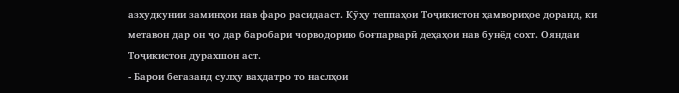азхудкунии заминҳои нав фаро расидааст. Кӯҳу теппаҳои Тоҷикистон ҳамвориҳое доранд, ки метавон дар он ҷо дар баробари чорводорию боғпарварӣ деҳаҳои нав бунёд сохт. Ояндаи Тоҷикистон дурахшон аст.
- Барои бегазанд сулҳу ваҳдатро то наслҳои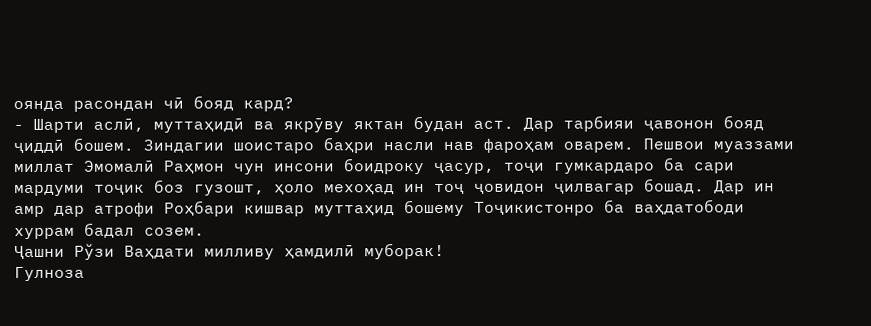оянда расондан чӣ бояд кард?
- Шарти аслӣ, муттаҳидӣ ва якрӯву яктан будан аст. Дар тарбияи ҷавонон бояд ҷиддӣ бошем. Зиндагии шоистаро баҳри насли нав фароҳам оварем. Пешвои муаззами миллат Эмомалӣ Раҳмон чун инсони боидроку ҷасур, тоҷи гумкардаро ба сари мардуми тоҷик боз гузошт, ҳоло мехоҳад ин тоҷ ҷовидон ҷилвагар бошад. Дар ин амр дар атрофи Роҳбари кишвар муттаҳид бошему Тоҷикистонро ба ваҳдатободи хуррам бадал созем.
Ҷашни Рўзи Ваҳдати милливу ҳамдилӣ муборак!
Гулноза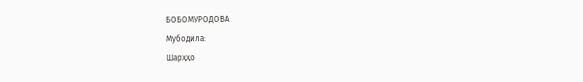БОБОМУРОДОВА
Мубодила:
Шарҳҳо